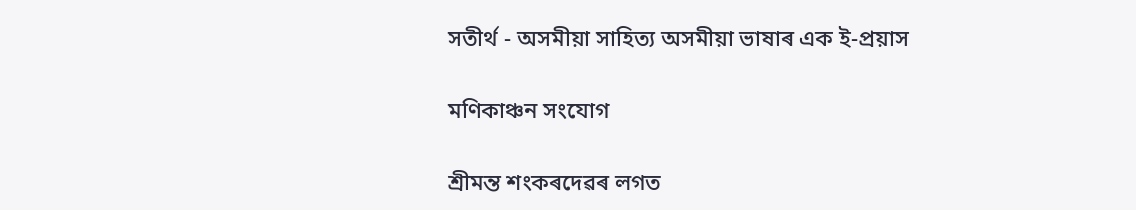সতীৰ্থ - অসমীয়া সাহিত্য অসমীয়া ভাষাৰ এক ই-প্ৰয়াস

মণিকাঞ্চন সংযোগ

শ্ৰীমন্ত শংকৰদেৱৰ লগত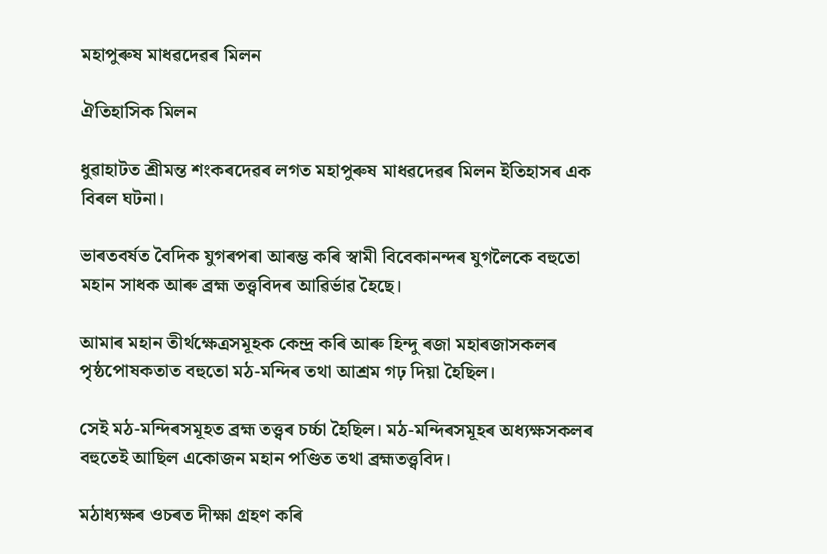মহাপুৰুষ মাধৱদেৱৰ মিলন

ঐতিহাসিক মিলন

ধুৱাহাটত শ্ৰীমন্ত শংকৰদেৱৰ লগত মহাপুৰুষ মাধৱদেৱৰ মিলন ইতিহাসৰ এক বিৰল ঘটনা।

ভাৰতবৰ্ষত বৈদিক যুগৰপৰা আৰম্ভ কৰি স্বামী বিবেকানন্দৰ যুগলৈকে বহুতো মহান সাধক আৰু ব্ৰহ্ম তত্ত্ববিদৰ আৱিৰ্ভাৱ হৈছে।

আমাৰ মহান তীৰ্থক্ষেত্ৰসমূহক কেন্দ্ৰ কৰি আৰু হিন্দু ৰজা মহাৰজাসকলৰ পৃষ্ঠপোষকতাত বহুতো মঠ-মন্দিৰ তথা আশ্ৰম গঢ় দিয়া হৈছিল।

সেই মঠ-মন্দিৰসমূহত ব্ৰহ্ম তত্ত্বৰ চৰ্চ্চা হৈছিল। মঠ-মন্দিৰসমূহৰ অধ্যক্ষসকলৰ বহুতেই আছিল একোজন মহান পণ্ডিত তথা ব্ৰহ্মতত্ত্ববিদ।

মঠাধ্যক্ষৰ ওচৰত দীক্ষা গ্ৰহণ কৰি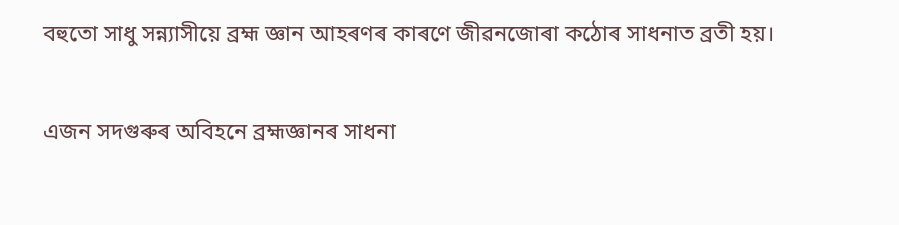বহুতো সাধু সন্ন্যাসীয়ে ব্ৰহ্ম জ্ঞান আহৰণৰ কাৰণে জীৱনজোৰা কঠোৰ সাধনাত ব্ৰতী হয়।

এজন সদগুৰুৰ অবিহনে ব্ৰহ্মজ্ঞানৰ সাধনা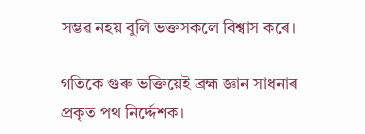সম্ভৱ নহয় বুলি ভক্তসকলে বিশ্বাস কৰে।

গতিকে গুৰু ভক্তিয়েই ব্ৰহ্ম জ্ঞান সাধনাৰ প্ৰকৃত পথ নিৰ্দ্দেশক।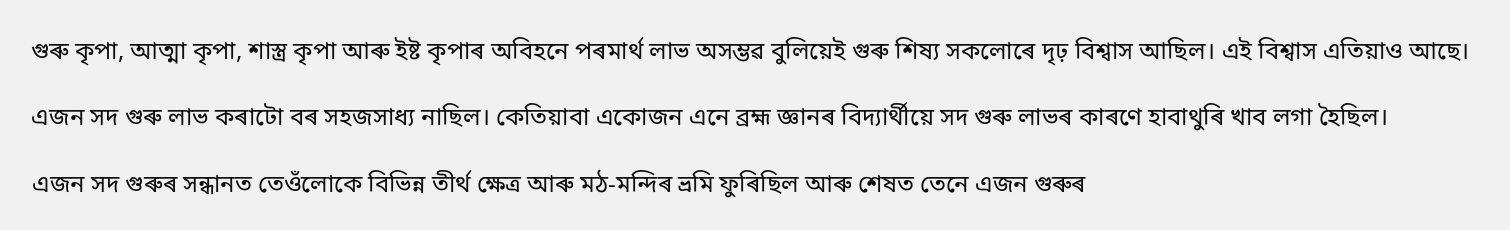গুৰু কৃপা, আত্মা কৃপা, শাস্ত্ৰ কৃপা আৰু ইষ্ট কৃপাৰ অবিহনে পৰমাৰ্থ লাভ অসম্ভৱ বুলিয়েই গুৰু শিষ্য সকলোৰে দৃঢ় বিশ্বাস আছিল। এই বিশ্বাস এতিয়াও আছে।

এজন সদ গুৰু লাভ কৰাটো বৰ সহজসাধ্য নাছিল। কেতিয়াবা একোজন এনে ব্ৰহ্ম জ্ঞানৰ বিদ্যাৰ্থীয়ে সদ গুৰু লাভৰ কাৰণে হাবাথুৰি খাব লগা হৈছিল।

এজন সদ গুৰুৰ সন্ধানত তেওঁলোকে বিভিন্ন তীৰ্থ ক্ষেত্ৰ আৰু মঠ-মন্দিৰ ভ্ৰমি ফুৰিছিল আৰু শেষত তেনে এজন গুৰুৰ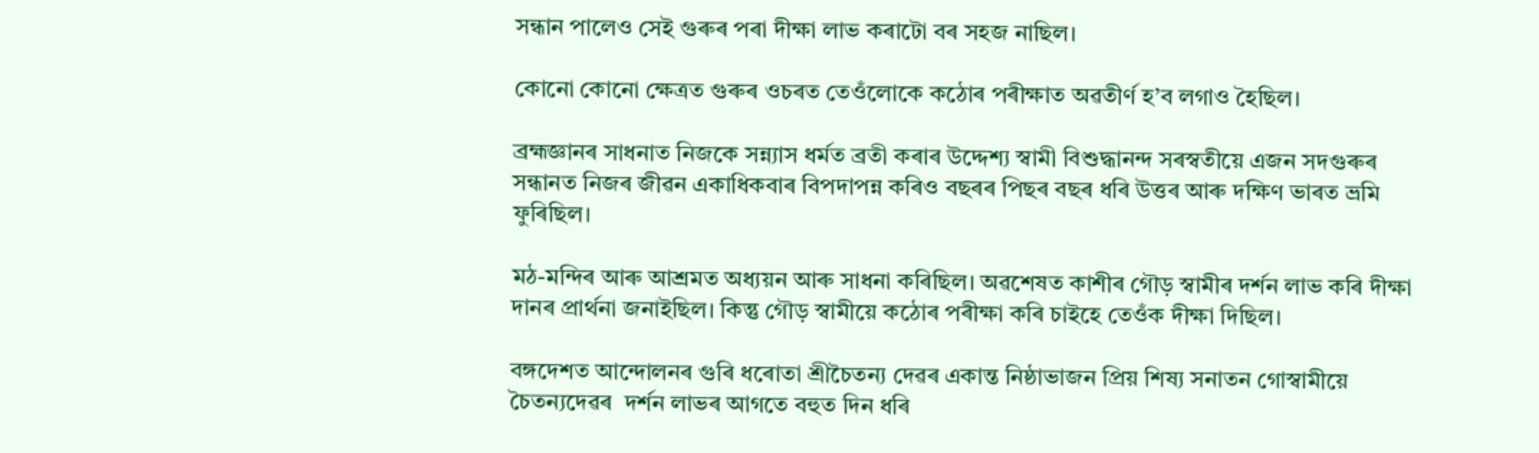সন্ধান পালেও সেই গুৰুৰ পৰা দীক্ষা লাভ কৰাটো বৰ সহজ নাছিল।

কোনো কোনো ক্ষেত্ৰত গুৰুৰ ওচৰত তেওঁলোকে কঠোৰ পৰীক্ষাত অৱতীৰ্ণ হ’ব লগাও হৈছিল।

ব্ৰহ্মজ্ঞানৰ সাধনাত নিজকে সন্ন্যাস ধৰ্মত ব্ৰতী কৰাৰ উদ্দেশ্য স্বামী বিশুদ্ধানন্দ সৰস্বতীয়ে এজন সদগুৰুৰ সন্ধানত নিজৰ জীৱন একাধিকবাৰ বিপদাপন্ন কৰিও বছৰৰ পিছৰ বছৰ ধৰি উত্তৰ আৰু দক্ষিণ ভাৰত ভ্ৰমি ফুৰিছিল।

মঠ-মন্দিৰ আৰু আশ্ৰমত অধ্যয়ন আৰু সাধনা কৰিছিল। অৱশেষত কাশীৰ গৌড় স্বামীৰ দৰ্শন লাভ কৰি দীক্ষা দানৰ প্ৰাৰ্থনা জনাইছিল। কিন্তু গৌড় স্বামীয়ে কঠোৰ পৰীক্ষা কৰি চাইহে তেওঁক দীক্ষা দিছিল।

বঙ্গদেশত আন্দোলনৰ গুৰি ধৰোতা শ্ৰীচৈতন্য দেৱৰ একান্ত নিষ্ঠাভাজন প্ৰিয় শিষ্য সনাতন গোস্বামীয়ে চৈতন্যদেৱৰ  দৰ্শন লাভৰ আগতে বহুত দিন ধৰি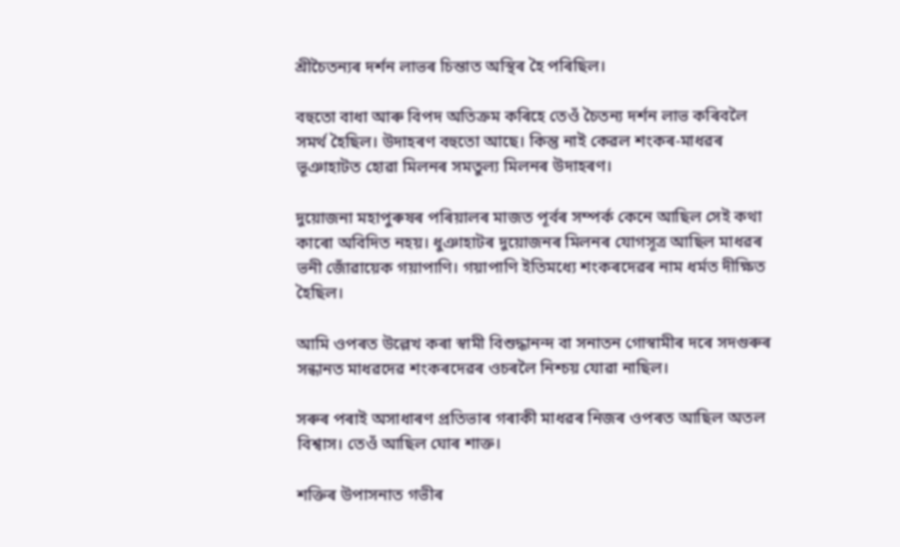শ্ৰীচৈতন্যৰ দৰ্শন লাভৰ চিন্তাত অস্থিৰ হৈ পৰিছিল।

বহুতো বাধা আৰু বিপদ অতিক্ৰম কৰিহে তেওঁ চৈতন্য দৰ্শন লাভ কৰিবলৈ সমৰ্থ হৈছিল। উদাহৰণ বহুতো আছে। কিন্তু নাই কেৱল শংকৰ-মাধৱৰ ভূঞাহাটত হোৱা মিলনৰ সমতুল্য মিলনৰ উদাহৰণ।

দুয়োজনা মহাপুৰুষৰ পৰিয়ালৰ মাজত পূৰ্বৰ সম্পৰ্ক কেনে আছিল সেই কথা কাৰো অবিদিত নহয়। ধুঞাহাটৰ দুয়োজনৰ মিলনৰ যোগসূত্ৰ আছিল মাধৱৰ ভনী জোঁৱায়েক গয়াপাণি। গয়াপাণি ইতিমধ্যে শংকৰদেৱৰ নাম ধৰ্মত দীক্ষিত হৈছিল।

আমি ওপৰত উল্লেখ কৰা স্বামী বিশুদ্ধানন্দ বা সনাতন গোস্বামীৰ দৰে সদগুৰুৰ সন্ধানত মাধৱদেৱ শংকৰদেৱৰ ওচৰলৈ নিশ্চয় যোৱা নাছিল।

সৰুৰ পৰাই অসাধাৰণ প্ৰতিভাৰ গৰাকী মাধৱৰ নিজৰ ওপৰত আছিল অতল বিশ্বাস। তেওঁ আছিল ঘোৰ শাক্ত।

শক্তিৰ উপাসনাত গভীৰ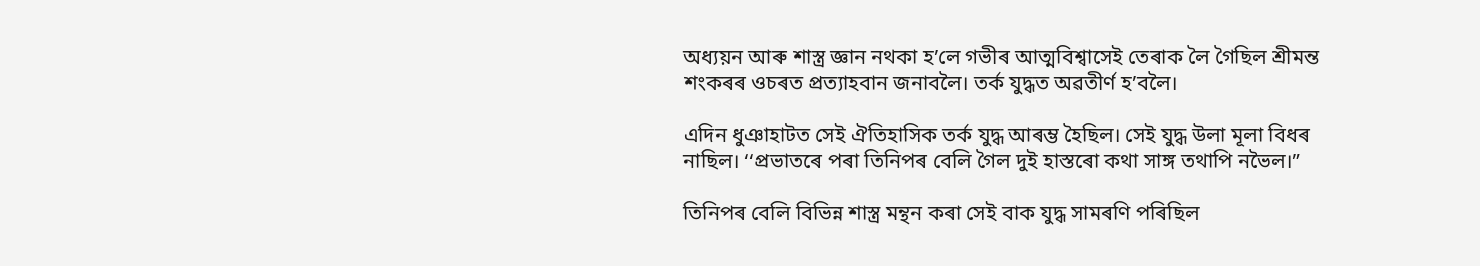অধ্যয়ন আৰু শাস্ত্ৰ জ্ঞান নথকা হ’লে গভীৰ আত্মবিশ্বাসেই তেৰাক লৈ গৈছিল শ্ৰীমন্ত শংকৰৰ ওচৰত প্ৰত্যাহবান জনাবলৈ। তৰ্ক যুদ্ধত অৱতীৰ্ণ হ’বলৈ।

এদিন ধুঞাহাটত সেই ঐতিহাসিক তৰ্ক যুদ্ধ আৰম্ভ হৈছিল। সেই যুদ্ধ উলা মূলা বিধৰ নাছিল। ‘‘প্ৰভাতৰে পৰা তিনিপৰ বেলি গৈল দুই হাস্তৰো কথা সাঙ্গ তথাপি নভৈল।”

তিনিপৰ বেলি বিভিন্ন শাস্ত্ৰ মন্থন কৰা সেই বাক যুদ্ধ সামৰণি পৰিছিল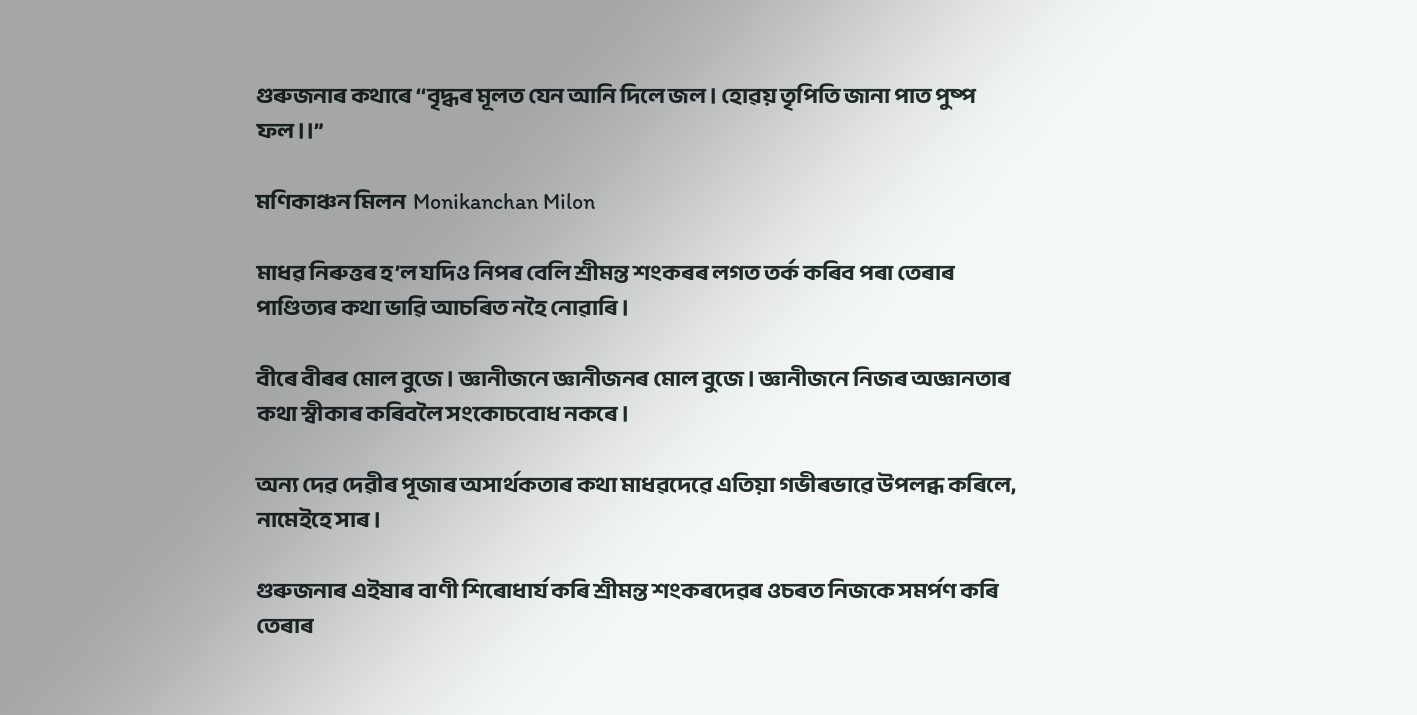গুৰুজনাৰ কথাৰে ‘‘বৃদ্ধৰ মূলত যেন আনি দিলে জল। হোৱয় তৃপিতি জানা পাত পুষ্প ফল।।”

মণিকাঞ্চন মিলন  Monikanchan Milon

মাধৱ নিৰুত্তৰ হ’ল যদিও নিপৰ বেলি শ্ৰীমন্ত শংকৰৰ লগত তৰ্ক কৰিব পৰা তেৰাৰ পাণ্ডিত্যৰ কথা ভাৱি আচৰিত নহৈ নোৱাৰি।

বীৰে বীৰৰ মোল বুজে। জ্ঞানীজনে জ্ঞানীজনৰ মোল বুজে। জ্ঞানীজনে নিজৰ অজ্ঞানতাৰ কথা স্বীকাৰ কৰিবলৈ সংকোচবোধ নকৰে।

অন্য দেৱ দেৱীৰ পূজাৰ অসাৰ্থকতাৰ কথা মাধৱদেৱে এতিয়া গভীৰভাৱে উপলব্ধ কৰিলে, নামেইহে সাৰ।

গুৰুজনাৰ এইষাৰ বাণী শিৰোধাৰ্য কৰি শ্ৰীমন্ত শংকৰদেৱৰ ওচৰত নিজকে সমৰ্পণ কৰি তেৰাৰ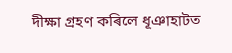দীক্ষা গ্ৰহণ কৰিলে ধূঞাহাটত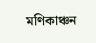মণিকাঞ্চন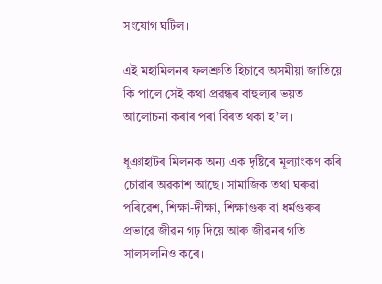সংযোগ ঘটিল।

এই মহামিলনৰ ফলশ্ৰুতি হিচাবে অসমীয়া জাতিয়ে কি পালে সেই কথা প্ৰৱন্ধৰ বাহুল্যৰ ভয়ত আলোচনা কৰাৰ পৰা বিৰত থকা হ’ল।

ধূঞাহাটৰ মিলনক অন্য এক দৃষ্টিৰে মূল্যাংকণ কৰি চোৱাৰ অৱকাশ আছে। সামাজিক তথা ঘৰুৱা পৰিৱেশ, শিক্ষা-দীক্ষা, শিক্ষাগুৰু বা ধৰ্মগুৰুৰ প্ৰভাৱে জীৱন গঢ় দিয়ে আৰু জীৱনৰ গতি সালসলনিও কৰে।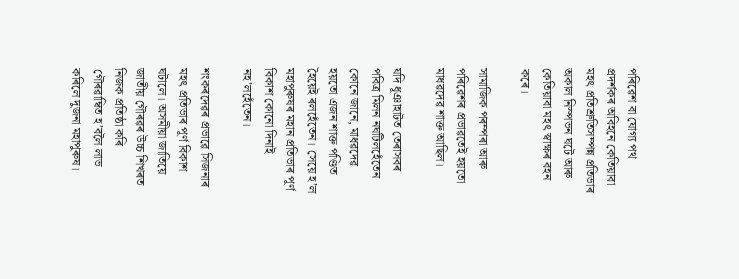পৰিৱেশ বা যোগ্য পথ প্ৰদৰ্শকৰ অবিহনে কেতিয়াবা মহৎ প্ৰতিশ্ৰুতিসম্পন্ন প্ৰতিভাৰ অকাল নিস্পভন ঘটে আৰু কেতিয়াবা মহৎ স্বাক্ষৰ বহন কৰে।

সামাজিক পৰম্পৰা আৰু পৰিৱেশৰ প্ৰভাৱতেই হয়তো মাধৱদেৱ শাক্ত আছিল।

যদি ধূঞাহাটত তেৰাসবৰ পবিত্ৰ মিলন নঘটিলহেঁতেন কোনে জানে, মাধৱদেৱ হয়তো এজন শাক্ত পণ্ডিত হৈয়েই ৰলহেঁতেন। সেয়ে হ’ল মহাপুৰুষৰ মহান প্ৰতিভাৰ পূৰ্ণ বিকাশ কোনো দিনাই নহ’লহেঁতেন।

শংকৰদেৱৰ প্ৰভাৱে সিজনাৰ মহৎ প্ৰতিভাৰ পূৰ্ণ বিকাশ ঘটালে। অসমীয়া জাতিয়ে জাতীয় গৌৰৱৰ উচ্চ শিখৰত নিজক প্ৰতিষ্ঠা কৰি গৌৰৱাম্বিত হ’বলৈ লাভ কৰিলে দুজনা মহাপুৰুষ।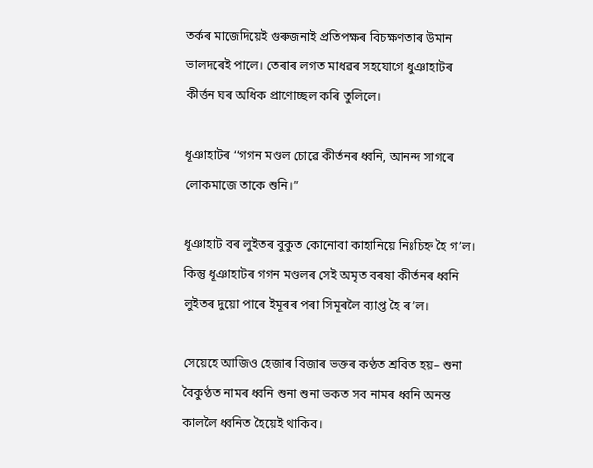তৰ্কৰ মাজেদিয়েই গুৰুজনাই প্ৰতিপক্ষৰ বিচক্ষণতাৰ উমান ভালদৰেই পালে। তেৰাৰ লগত মাধৱৰ সহযোগে ধুঞাহাটৰ কীৰ্ত্তন ঘৰ অধিক প্ৰাণোচ্ছল কৰি তুলিলে।

ধূঞাহাটৰ ‘‘গগন মণ্ডল চোৱে কীৰ্তনৰ ধ্বনি, আনন্দ সাগৰে লোকমাজে তাকে শুনি।”

ধূঞাহাট বৰ লুইতৰ বুকুত কোনোবা কাহানিয়ে নিঃচিহ্ন হৈ গ’ল। কিন্তু ধূঞাহাটৰ গগন মণ্ডলৰ সেই অমৃত বৰষা কীৰ্তনৰ ধ্বনি লুইতৰ দুয়ো পাৰে ইমূৰৰ পৰা সিমূৰলৈ ব্যাপ্ত হৈ ৰ’ল।

সেয়েহে আজিও হেজাৰ বিজাৰ ভক্তৰ কণ্ঠত শ্ৰবিত হয়– শুনা বৈকুণ্ঠত নামৰ ধ্বনি শুনা শুনা ভকত সব নামৰ ধ্বনি অনন্ত কাললৈ ধ্বনিত হৈয়েই থাকিব।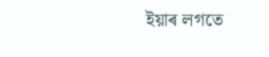ইয়াৰ লগতে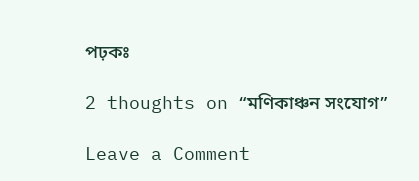পঢ়কঃ

2 thoughts on “মণিকাঞ্চন সংযোগ”

Leave a Comment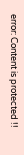error: Content is protected !!